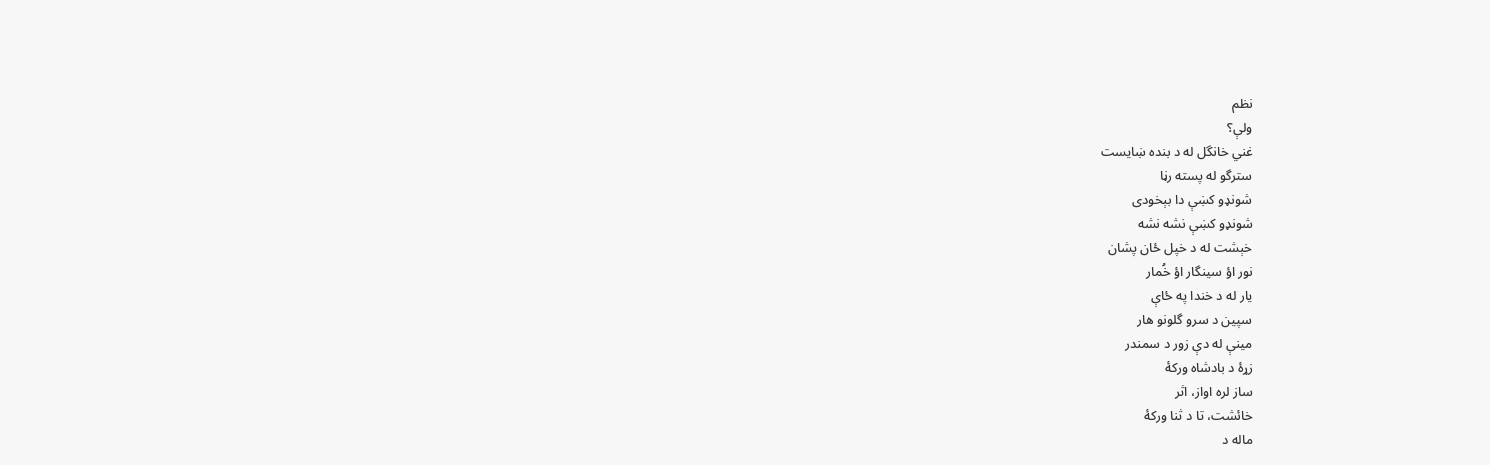نظم
ولې؟
غني خانگل له د بنده ښايست
سترگو له پسته رڼا
شونډو کښې دا بېخودی
شونډو کښې نشه نشه
خېشت له د خپل ځان پشان
نور اؤ سينگار اؤ خُمار
يار له د خندا په ځاې
سپين د سرو گلونو هار
مينې له دې زور د سمندر
زړۀ د بادشاه ورکۀ
ساز لره اواز، اثر
خائشت، تا د ثنا ورکۀ
ماله د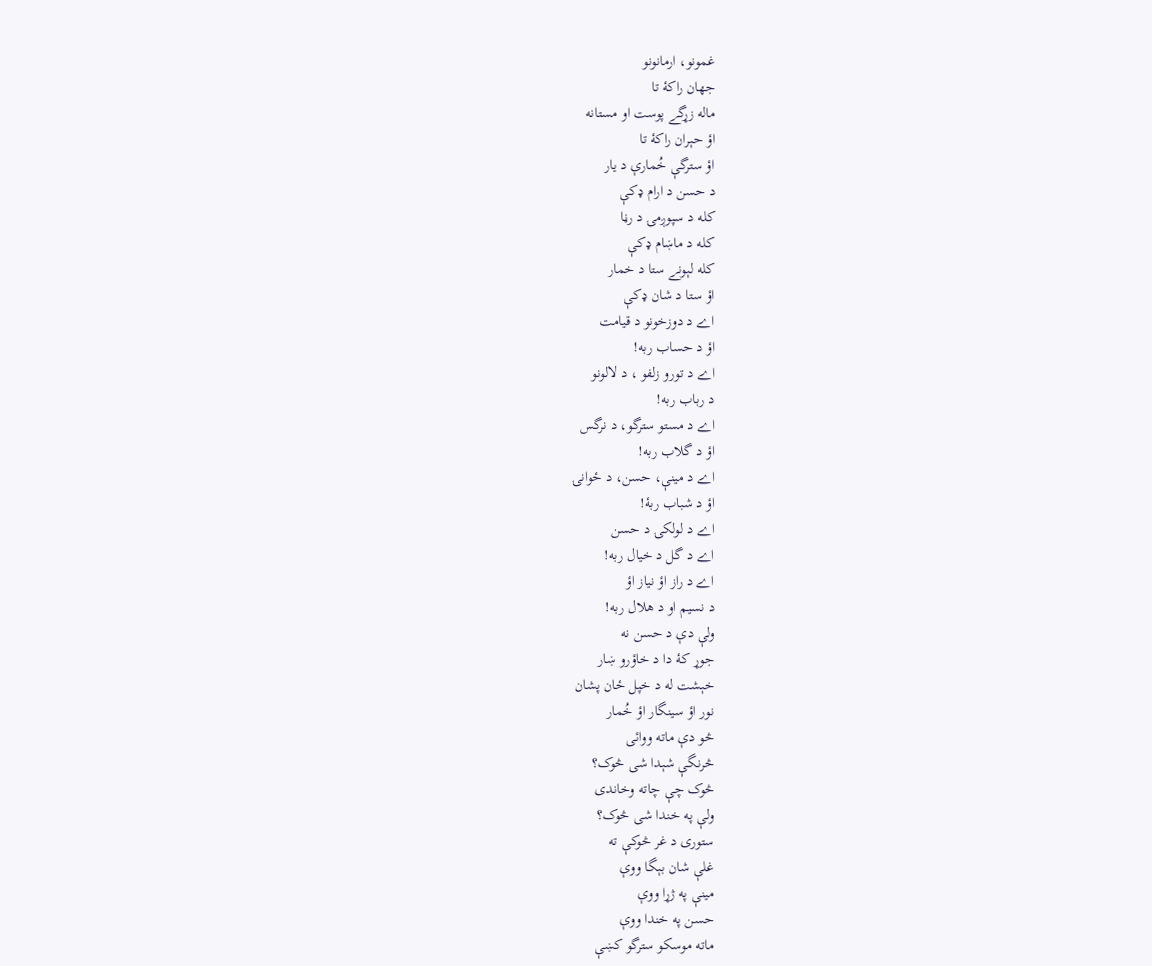غمونو، ارمانونو
جهان راکۀ تا
ماله زړگے پوست او مستانه
اؤ حېران راکۀ تا
اؤ سترگې خُمارې د يار
د حسن د ارام ډکې
کله د سپوږمۍ د رڼا
کله د ماښام ډکې
کله لېونے ستا د خمار
اؤ ستا د شان ډکې
اے د دوزخونو د قيامت
اؤ د حساب ربه!
اے د تورو زلفو ، د لالونو
د رباب ربه!
اے د مستو سترگو، د نرگس
اؤ د گلاب ربه!
اے د مينې، حسن، د ځوانۍ
اؤ د شباب ربۀ!
اے د لولکۍ د حسن
اے د گل د خيال ربه!
اے د راز اؤ نياز اؤ
د نسيم او د هلال ربه!
ولې دې د حسن نه
جوړ کۀ دا د خاؤرو ښار
خېشت له د خپل ځان پشان
نور اؤ سينگار اؤ خُمار
څو دې ماته ووائی
څرنگې شېدا شی څوک؟
څوک چې چاته وخاندی
ولې په خندا شی څوک؟
ستوری د غر څوکې ته
غلې شان بېگا ووې
مينې په ژړا ووې
حسن په خندا ووې
ماته موسکو سترگو کښې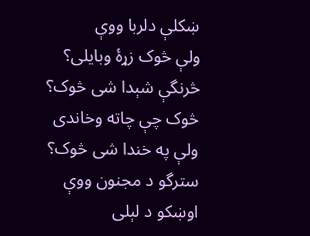ښکلې دلربا ووې
ولې څوک زړۀ وبايلی؟
څرنگې شېدا شی څوک؟
څوک چې چاته وخاندی
ولې په خندا شی څوک؟
سترگو د مجنون ووې
اوښکو د لېلی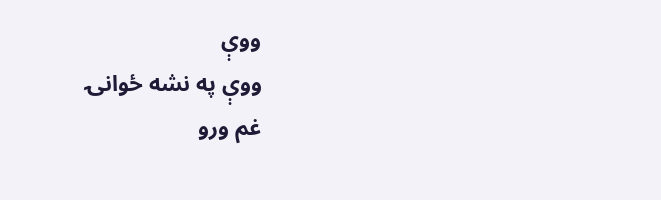ووې
ووې په نشه ځوانۍ
غم ورو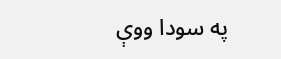په سودا ووې